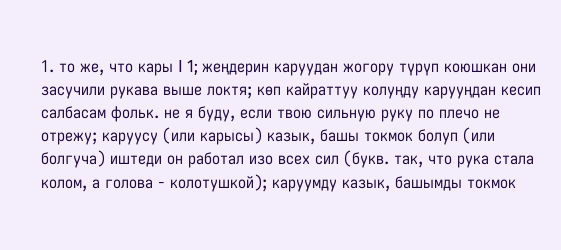1. то же, что кары I 1; жеңдерин каруудан жогору түрүп коюшкан они засучили рукава выше локтя; көп кайраттуу колуңду карууңдан кесип салбасам фольк. не я буду, если твою сильную руку по плечо не отрежу; каруусу (или карысы) казык, башы токмок болуп (или болгуча) иштеди он работал изо всех сил (букв. так, что рука стала колом, а голова - колотушкой); каруумду казык, башымды токмок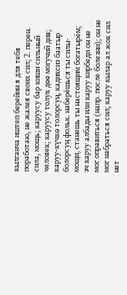кылганча иштеп берейин я для тебя поработаю, не жалея своих сил; 2. перен. сила, мощь; каруусу бар киши сильный человек; каруусу толук дөө могучий див; каруу-күчкө толорсуң, кадиксиз баатыр болорсуң фольк. наберёшься ты силы-мощи, станешь ты настоящим богатырём; эч каруу албады или каруу кирбеди он не мог оправиться (напр. после болезни); он не мог набраться сил; каруу кылар ал жок сил нет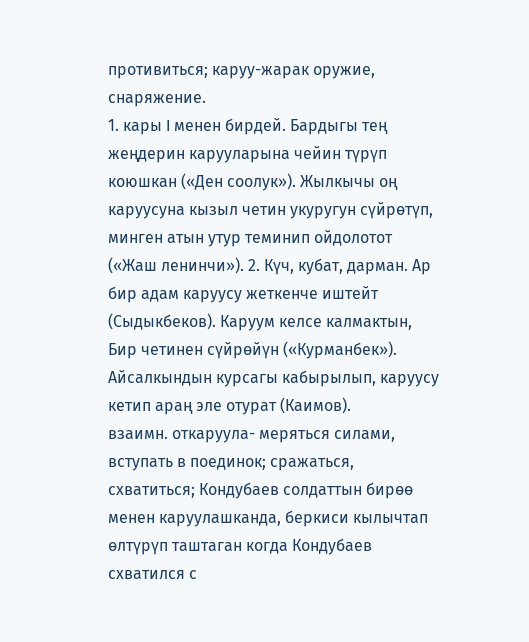противиться; каруу-жарак оружие, снаряжение.
1. кары I менен бирдей. Бардыгы тең жеңдерин карууларына чейин түрүп коюшкан («Ден соолук»). Жылкычы оң каруусуна кызыл четин укуругун сүйрөтүп, минген атын утур теминип ойдолотот («Жаш ленинчи»). 2. Күч, кубат, дарман. Ар бир адам каруусу жеткенче иштейт (Сыдыкбеков). Каруум келсе калмактын, Бир четинен сүйрөйүн («Курманбек»). Айсалкындын курсагы кабырылып, каруусу кетип араң эле отурат (Каимов).
взаимн. откаруула- меряться силами, вступать в поединок; сражаться, схватиться; Кондубаев солдаттын бирөө менен каруулашканда, беркиси кылычтап өлтүрүп таштаган когда Кондубаев схватился с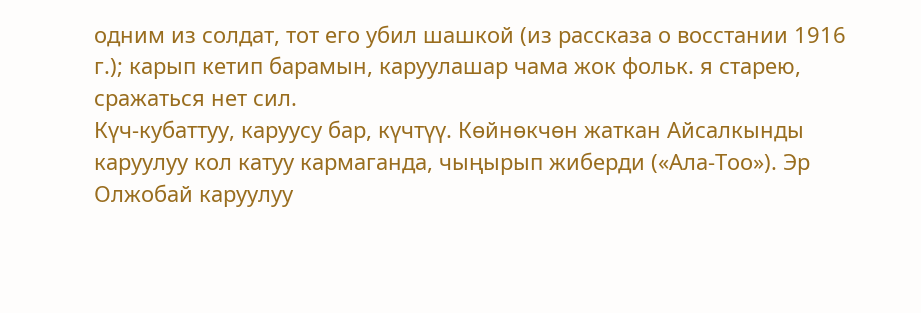одним из солдат, тот его убил шашкой (из рассказа о восстании 1916 г.); карып кетип барамын, каруулашар чама жок фольк. я старею, сражаться нет сил.
Күч-кубаттуу, каруусу бар, күчтүү. Көйнөкчөн жаткан Айсалкынды каруулуу кол катуу кармаганда, чыңырып жиберди («Ала-Тоо»). Эр Олжобай каруулуу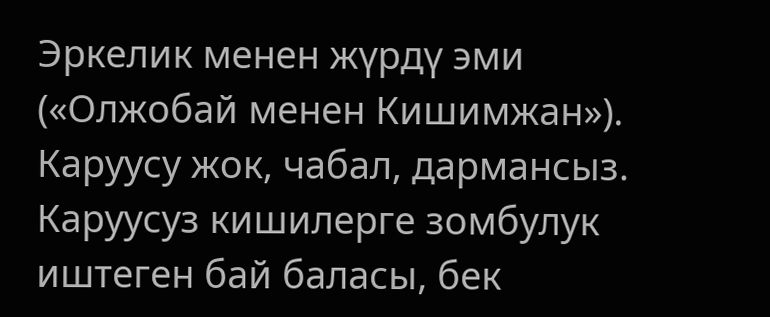Эркелик менен жүрдү эми («Олжобай менен Кишимжан»).
Каруусу жок, чабал, дармансыз. Каруусуз кишилерге зомбулук иштеген бай баласы, бек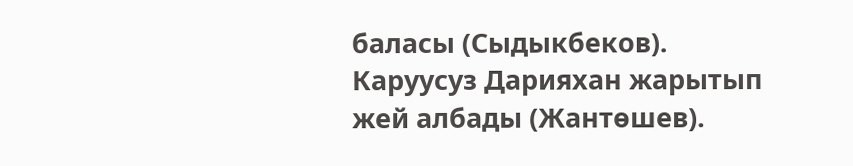баласы (Сыдыкбеков). Каруусуз Дарияхан жарытып жей албады (Жантөшев).